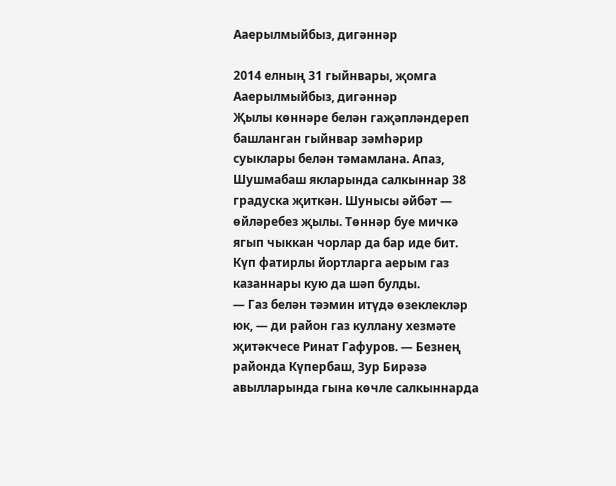Ааерылмыйбыз, дигәннәр

2014 елның 31 гыйнвары, җомга
Ааерылмыйбыз, дигәннәр
Җылы көннәре белән гаҗәпләндереп башланган гыйнвар зәмһәрир суыклары белән тәмамлана. Апаз, Шушмабаш якларында салкыннар 38 градуска җиткән. Шунысы әйбәт — өйләребез җылы. Төннәр буе мичкә ягып чыккан чорлар да бар иде бит. Күп фатирлы йортларга аерым газ казаннары кую да шәп булды.
— Газ белән тәэмин итүдә өзеклекләр юк, — ди район газ куллану хезмәте җитәкчесе Ринат Гафуров. — Безнең районда Күпербаш, Зур Бирәзә авылларында гына көчле салкыннарда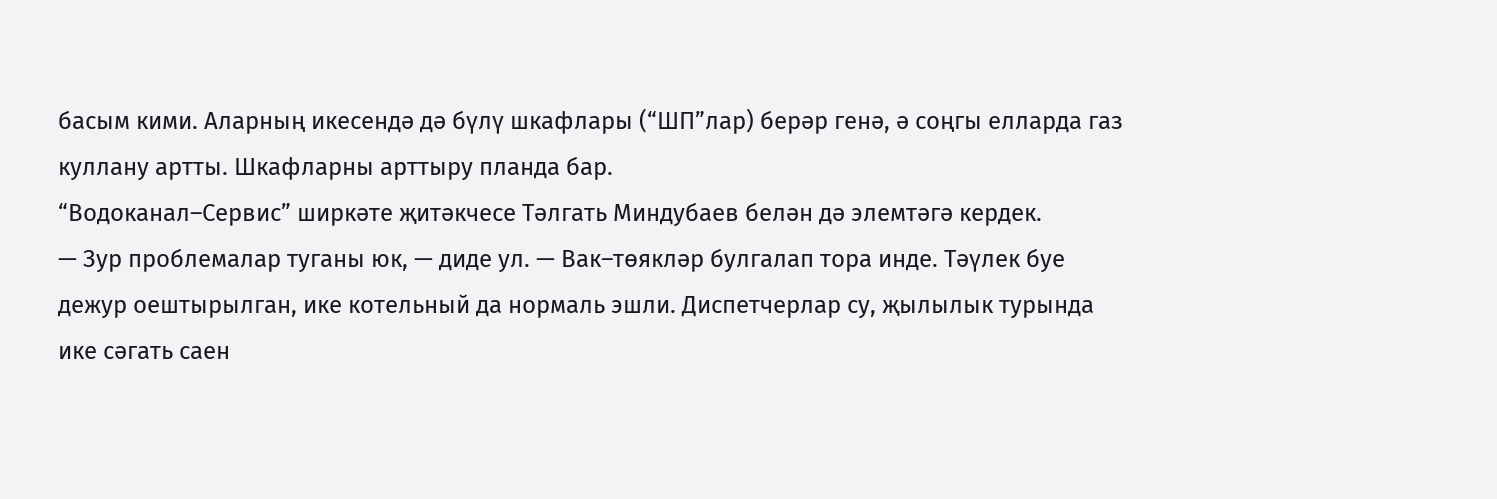басым кими. Аларның икесендә дә бүлү шкафлары (“ШП”лар) берәр генә, ә соңгы елларда газ куллану артты. Шкафларны арттыру планда бар.
“Водоканал–Сервис” ширкәте җитәкчесе Тәлгать Миндубаев белән дә элемтәгә кердек.
— Зур проблемалар туганы юк, — диде ул. — Вак–төякләр булгалап тора инде. Тәүлек буе дежур оештырылган, ике котельный да нормаль эшли. Диспетчерлар су, җылылык турында ике сәгать саен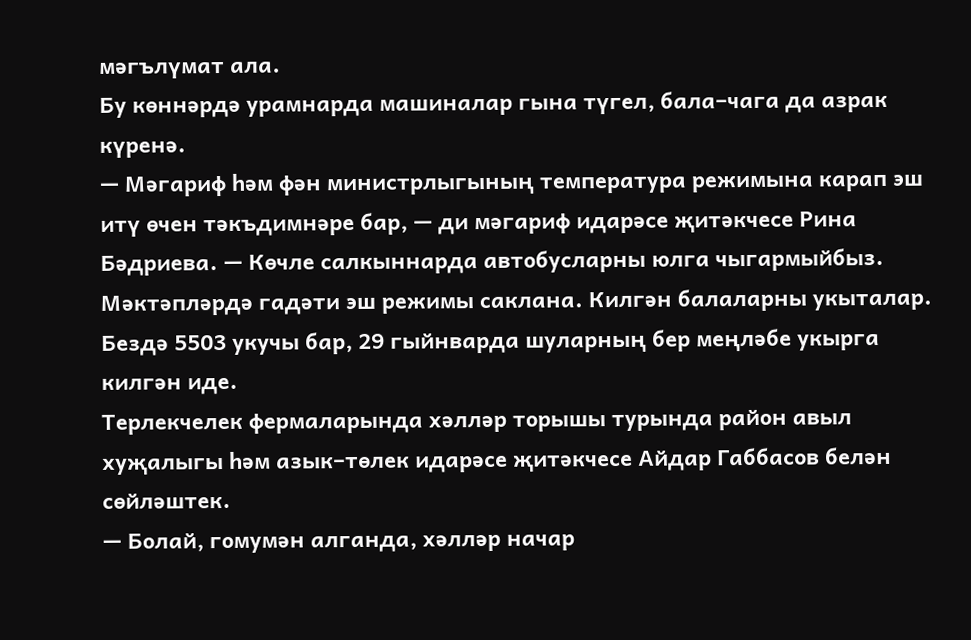мәгълүмат ала.
Бу көннәрдә урамнарда машиналар гына түгел, бала–чага да азрак күренә.
— Мәгариф һәм фән министрлыгының температура режимына карап эш итү өчен тәкъдимнәре бар, — ди мәгариф идарәсе җитәкчесе Рина Бәдриева. — Көчле салкыннарда автобусларны юлга чыгармыйбыз. Мәктәпләрдә гадәти эш режимы саклана. Килгән балаларны укыталар. Бездә 5503 укучы бар, 29 гыйнварда шуларның бер меңләбе укырга килгән иде.
Терлекчелек фермаларында хәлләр торышы турында район авыл хуҗалыгы һәм азык–төлек идарәсе җитәкчесе Айдар Габбасов белән сөйләштек.
— Болай, гомумән алганда, хәлләр начар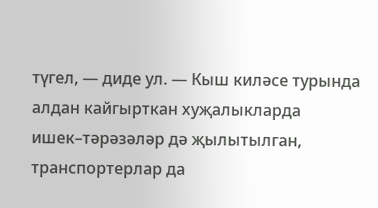түгел, — диде ул. — Кыш киләсе турында алдан кайгырткан хуҗалыкларда ишек–тәрәзәләр дә җылытылган, транспортерлар да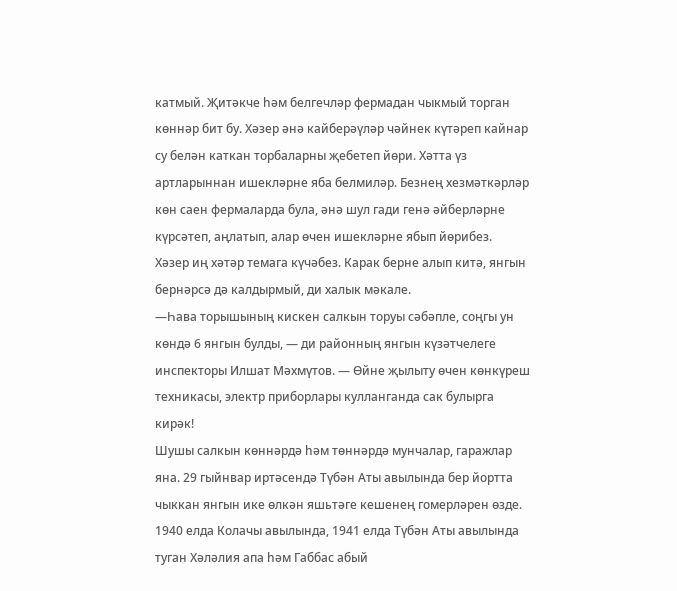катмый. Җитәкче һәм белгечләр фермадан чыкмый торган көннәр бит бу. Хәзер әнә кайберәүләр чәйнек күтәреп кайнар су белән каткан торбаларны җебетеп йөри. Хәтта үз артларыннан ишекләрне яба белмиләр. Безнең хезмәткәрләр көн саен фермаларда була, әнә шул гади генә әйберләрне күрсәтеп, аңлатып, алар өчен ишекләрне ябып йөрибез.
Хәзер иң хәтәр темага күчәбез. Карак берне алып китә, янгын бернәрсә дә калдырмый, ди халык мәкале.
—Һава торышының кискен салкын торуы сәбәпле, соңгы ун көндә 6 янгын булды, — ди районның янгын күзәтчелеге инспекторы Илшат Мәхмүтов. — Өйне җылыту өчен көнкүреш техникасы, электр приборлары кулланганда сак булырга кирәк!
Шушы салкын көннәрдә һәм төннәрдә мунчалар, гаражлар яна. 29 гыйнвар иртәсендә Түбән Аты авылында бер йортта чыккан янгын ике өлкән яшьтәге кешенең гомерләрен өзде. 1940 елда Колачы авылында, 1941 елда Түбән Аты авылында туган Хәләлия апа һәм Габбас абый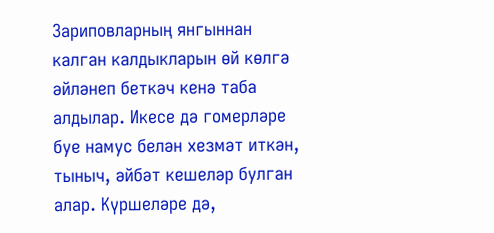Зариповларның янгыннан калган калдыкларын өй көлгә әйләнеп беткәч кенә таба алдылар. Икесе дә гомерләре буе намус белән хезмәт иткән, тыныч, әйбәт кешеләр булган алар. Күршеләре дә,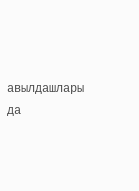авылдашлары да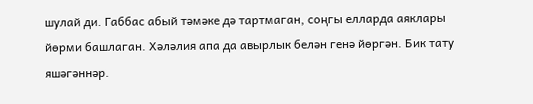шулай ди. Габбас абый тәмәке дә тартмаган, соңгы елларда аяклары йөрми башлаган. Хәләлия апа да авырлык белән генә йөргән. Бик тату яшәгәннәр.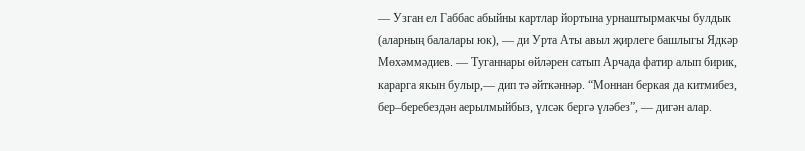— Узган ел Габбас абыйны картлар йортына урнаштырмакчы булдык (аларның балалары юк), — ди Урта Аты авыл җирлеге башлыгы Ядкәр Мөхәммәдиев. — Туганнары өйләрен сатып Арчада фатир алып бирик, карарга якын булыр,— дип тә әйткәннәр. “Моннан беркая да китмибез, бер–беребездән аерылмыйбыз, үлсәк бергә үләбез”, — дигән алар.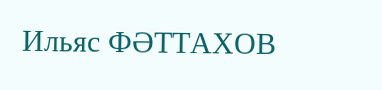Ильяс ФӘТТАХОВ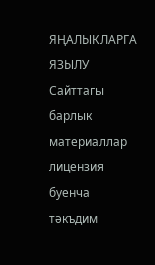ЯҢАЛЫКЛАРГА ЯЗЫЛУ
Сайттагы барлык материаллар лицензия буенча тәкъдим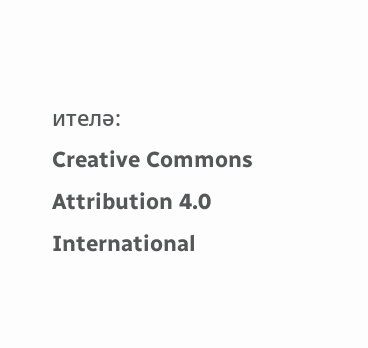ителә:
Creative Commons Attribution 4.0 International